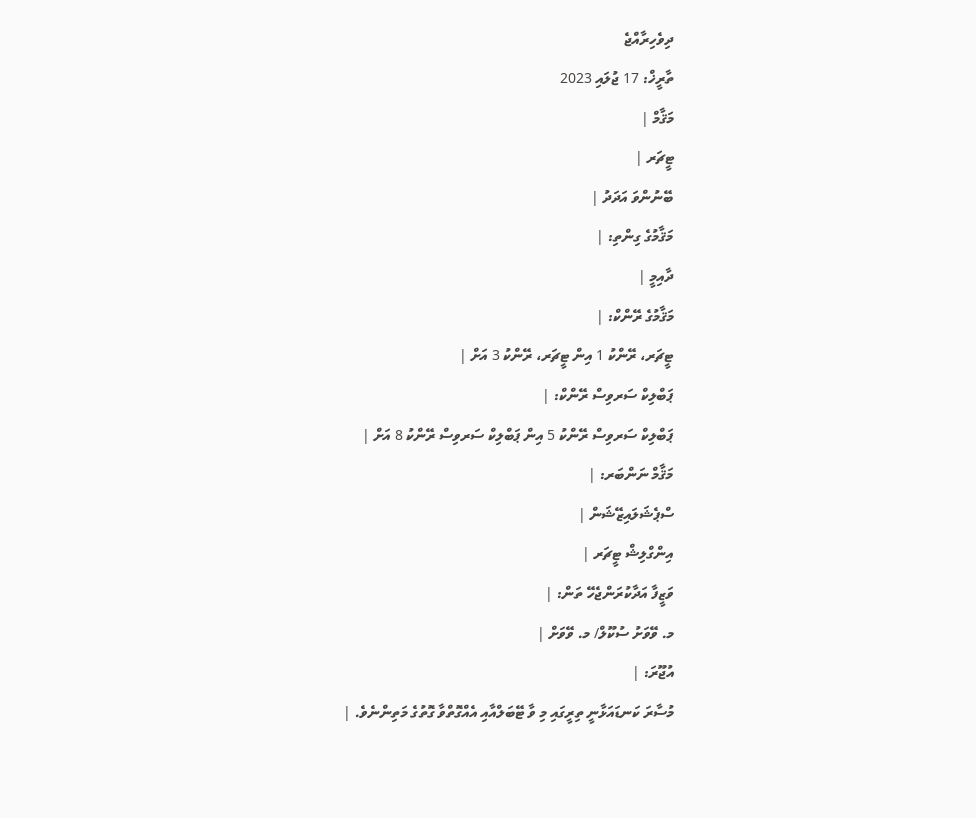ދިވެހިރާއްޖެ
ތާރީޚް: 17 ޖުލައި 2023
މަޤާމް |
ޓީޗަރ |
ބޭނުންވަ އަދަދު |
މަޤާމުގެ ގިންތި: |
ދާއިމީ |
މަޤާމުގެ ރޭންކް: |
ޓީޗަރ، ރޭންކު 1 އިން ޓީޗަރ، ރޭންކު 3 އަށް |
ޕަބްލިކް ސަރވިސް ރޭންކް: |
ޕަބްލިކް ސަރވިސް ރޭންކު 5 އިން ޕަބްލިކް ސަރވިސް ރޭންކު 8 އަށް |
މަޤާމް ނަންބަރ: |
ސްޕެޝަލައިޒޭޝަން |
އިންގްލިޝް ޓީޗަރ |
ވަޒީފާ އަދާކުރަންޖެހޭ ތަން: |
މ. ވޭވަށު ސުކޫލް/ މ. ވޭވަށް |
އުޖޫރަ: |
މުސާރަ ކަނޑައަޅާނީ ތިރީގައި މި ވާ ޓޭބަލްއާއި އެއްގޮތްވާ ގޮތުގެ މަތިންނެވެ. |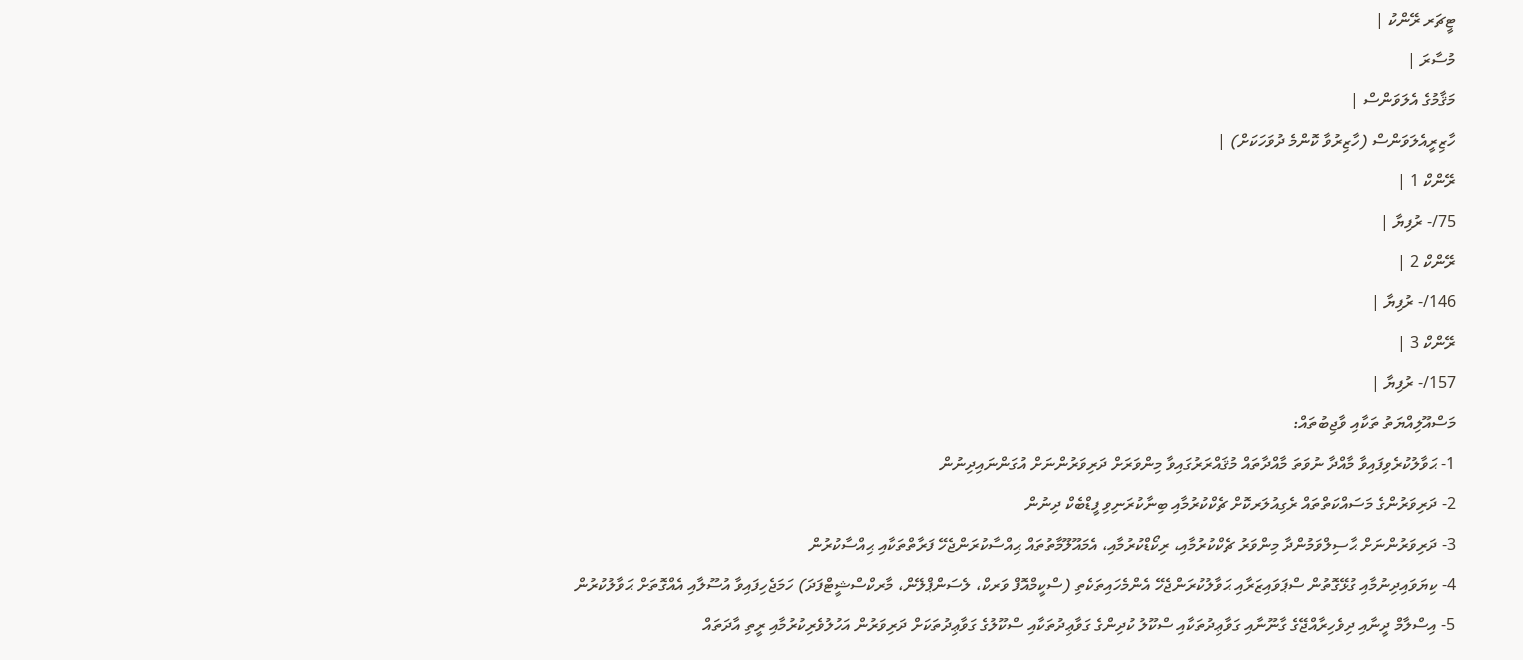ޓީޗަރ ރޭންކު |
މުސާރަ |
މަޤާމުގެ އެލަވަންސް |
ހާޒިރީއެލަވަންސް (ހާޒިރުވާ ކޮންމެ ދުވަހަކަށް) |
ރޭންކް 1 |
75/- ރުފިޔާ |
ރޭންކް 2 |
146/- ރުފިޔާ |
ރޭންކް 3 |
157/- ރުފިޔާ |
މަސްއޫލިއްޔަތު ތަކާއި ވާޖިބުތައް:
1- ޙަވާލުކުރެވިފައިވާ މާއްދާ ނުވަތަ މާއްދާތައް މުޤައްރަރުގައިވާ މިންވަރަށް ދަރިވަރުންނަށް އުގަންނައިދިނުން
2- ދަރިވަރުންގެ މަސައްކަތްތައް ރެގިއުލަރކޮށް ޗެކްކުރުމާއި ބިނާކުރަނިވި ފީޑްބެކް ދިނުން
3- ދަރިވަރުންނަށް ޙާސިލްވަމުންދާ މިންވަރު ޗެކްކުރުމާއި، ރިކޯޑްކުރުމާއި، އެމައޫލޫމާތުތައް ޙިއްސާކުރަންޖެހޭ ފަރާތްތަކާއި ޙިއްސާކުރުން
4- ކިޔަވައިދިނުމާއި ގުޅޭގޮތުން ސްޕަވައިޒަރާއި ޙަވާލުކުރަންޖެހޭ އެންމެހައިތަކެތި (ސްކީމްއޮފް ވަރކް، ލެސަންޕްލޭން، މާރކްސްޝީޓްފަދަ) ހަމަޖެހިފައިވާ އުސޫލާއި އެއްގޮތަށް ޙަވާލުކުރުން
5- އިސްލާމް ދީނާއި ދިވެހިރާއްޖޭގެ ގާނޫނާއި ގަވާޢިދުތަކާއި ސްކޫލު ކުދިންގެ ގަވާޢިދުތަކާއި ސްކޫލުގެ ގަވާޢިދުތަކަށް ދަރިވަރުން އަހުލުވެރިކުރުމާއި ރީތި އާދަތައް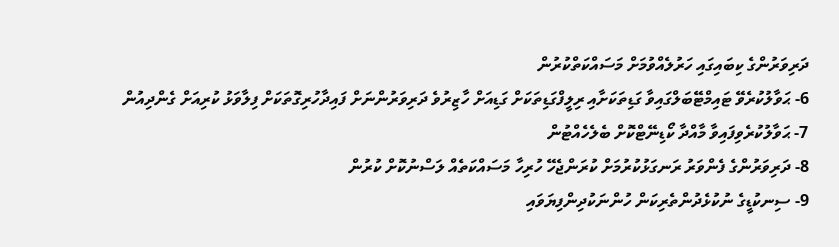ދަރިވަރުންގެ ކިބައިގައި ހަރުލެއްވުމަށް މަސައްކަތްކުރުން
6- ޙަވާލުކުރެވޭ ޓައިމްޓޭބަލްގައިވާ ގަޑިތަކަށާއި ރިލީފްގަޑިތަކަށް ގަޑިއަށް ހާޒިރުވެ ދަރިވަރުންނަށް ފައިދާހުރިގޮތަކަށް ފިލާވަޅު ކުރިއަށް ގެންދިއުން
7- ޙަވާލުކުރެވިފައިވާ މާއްދާ ކޯޑިނޭޓްކޮށް ބެލެހެއްޓުން
8- ދަރިވަރުންގެ ފެންވަރު ރަނގަޅުކުރުމަށް ކުރަންޖެހޭ ހުރިހާ މަސައްކަތެއް ލަސްނުކޮށް ކުރުން
9- ސިނކުޑީގެ ނުކުޅެދުންތެރިކަން ހުންނަކުދިންފިޔަވައި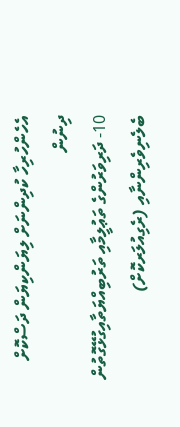އެހެންހުރިހާ ކުދިންނަށް ލިޔަންކިޔަން ދަސްކޮށް ދިނުން
10- ދަރިވަރުންގެ ތަޢުލީމާއި ތަރުބިއްޔަތާއިގުޅޭގޮތުން ބެލެނިވެރިންނާއި (ރެގިއުލަރކޮށް)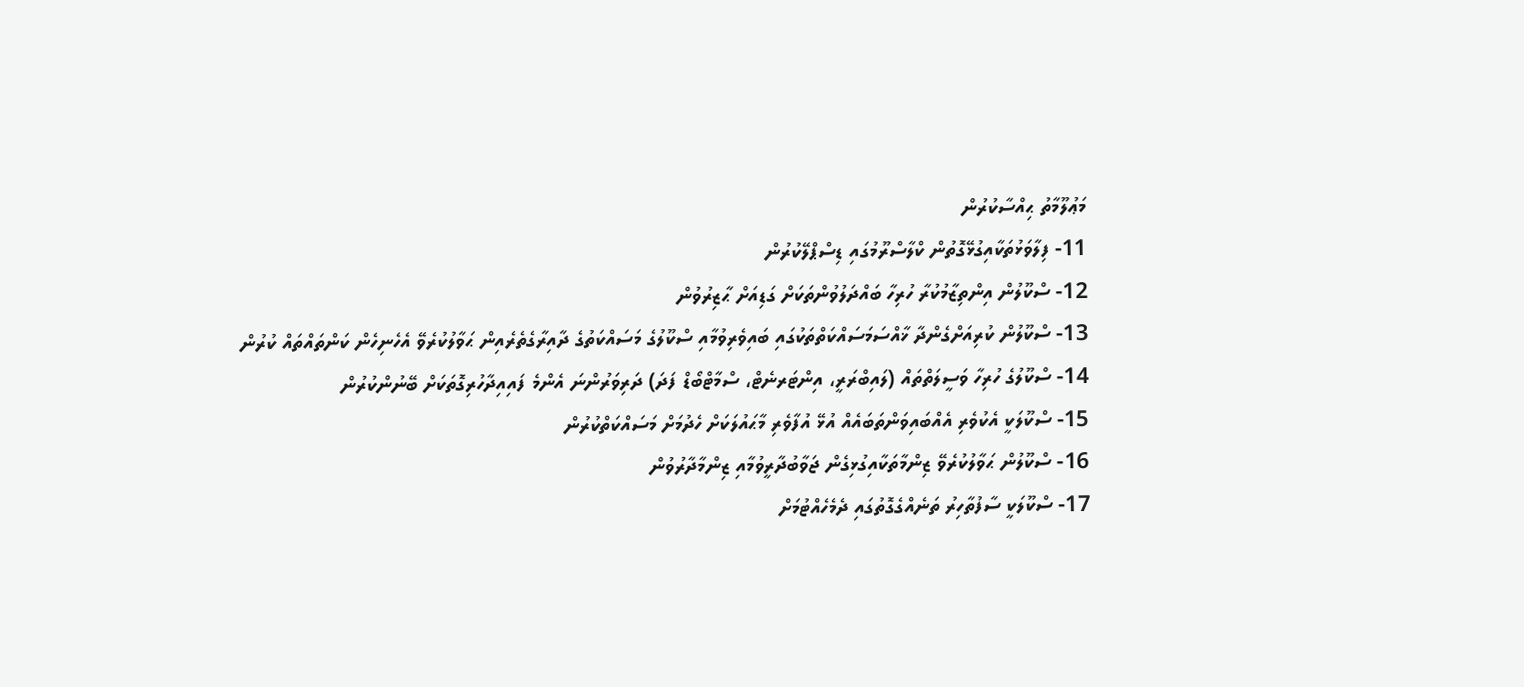މަޢުލޫމާތު ޙިއްސާކުރުން
11- ފިލާވަޅުތަކާއިގުޅޭގޮތުން ކްލާސްރޫމުގައި ޑިސްޕްލޭކުރުން
12- ސްކޫލުން އިންތިޒާމުކުރާ ހުރިހާ ބައްދަލުވުންތަކަށް ގަޑިއަށް ޙާޒިރުވުން
13- ސްކޫލުން ކުރިއަށްގެންދާ ޚާއްސަމަސައްކަތްތަކުގައި ބައިވެރިވުމާއި ސްކޫލުގެ މަސައްކަތުގެ ދާއިރާގެތެރެއިން ޙަވާލުކުރެވޭ އެހެނިހެން ކަންތައްތައް ކުރުން
14- ސްކޫލުގެ ހުރިހާ ވަސީލަތްތައް (ލައިބްރަރީ، އިންޓަރނެޓް، ސްމާޓްބޯޑް ފަދަ) ދަރިވަރުންނަ އެންމެ ފައިއިދާހުރިގޮތަކަށް ބޭނުންކުރުން
15- ސްކޫލަކީ އެކުވެރި އެއްބައިވަންތަބައެއް އުޅޭ އުފާވެރި މާޙައުލަކަށް ހެދުމަށް މަސައްކަތްކުރުން
16- ސްކޫލުން ޙަވާލުކުރެވޭ ޒިންމާތަކާއިގުޅިގެން ޖަވާބުދާރީވުމާއި ޒިންމާދާރުވުން
17- ސްކޫލަކީ ސާފުތާހިރު ތަނެއްގެގޮތުގައި ދެމެހެއްޓުމަށް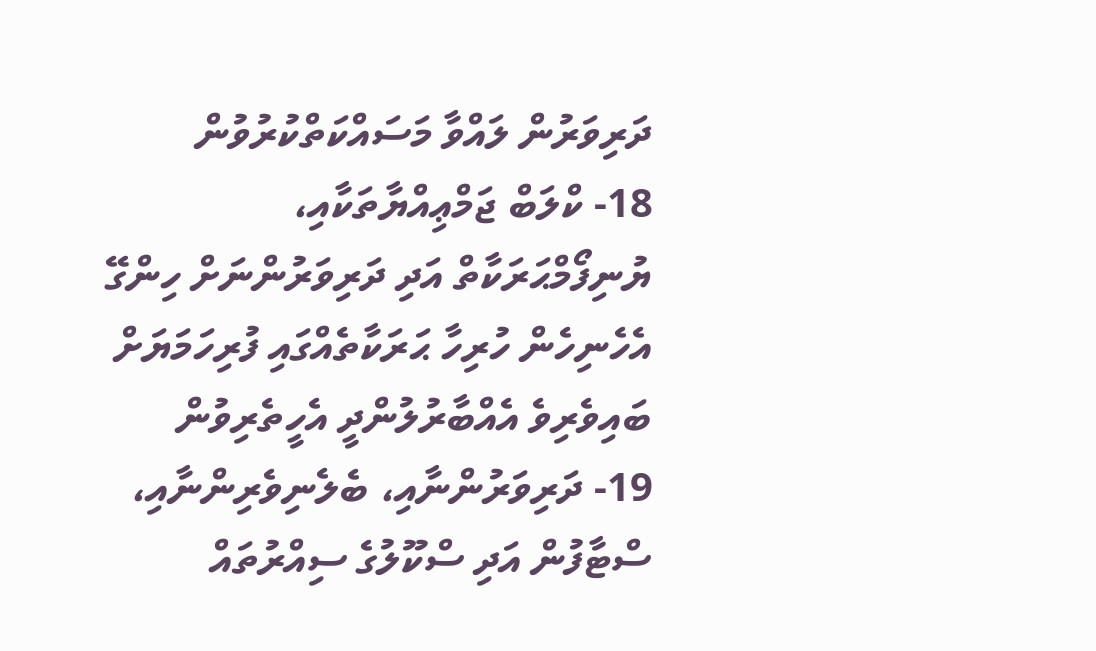ދަރިވަރުން ލައްވާ މަސައްކަތްކުރުވުން
18- ކްލަބް ޖަމްޢިއްޔާތަކާއި، ޔުނިފޯމްޙަރަކާތް އަދި ދަރިވަރުންނަށް ހިންގޭ އެހެނިހެން ހުރިހާ ޙަރަކާތެއްގައި ފުރިހަމަޔަށް ބައިވެރިވެ އެއްބާރުލުންދީ އެހީތެރިވުން
19- ދަރިވަރުންނާއި، ބެލެނިވެރިންނާއި، ސްޓާފުން އަދި ސްކޫލުގެ ސިއްރުތައް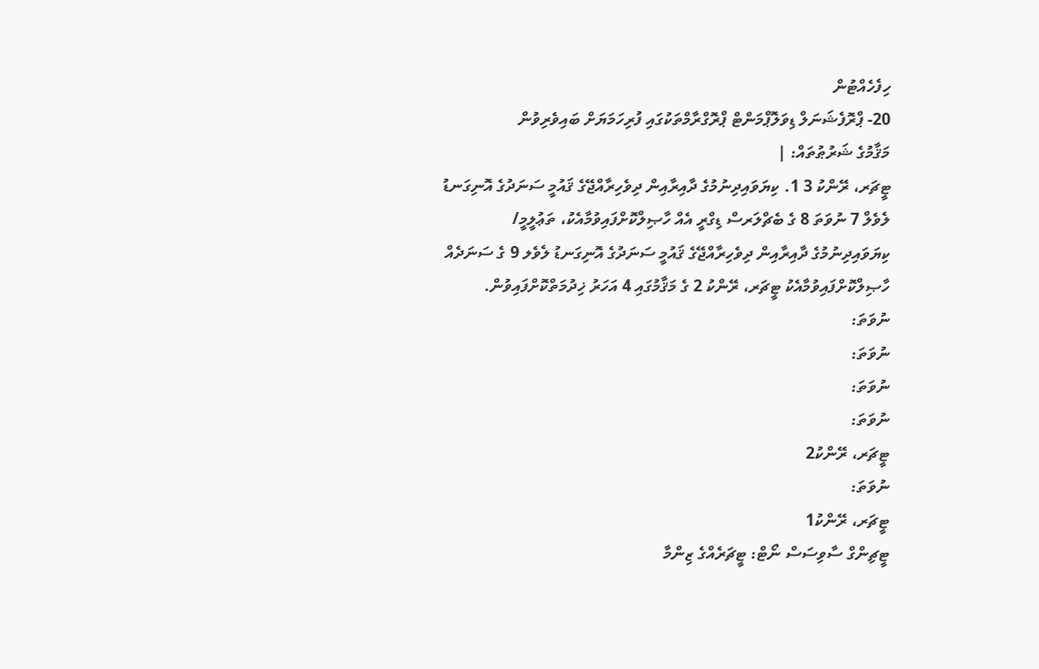ހިފެހެއްޓުން
20- ޕްރޮފެޝަނަލް ޑިވަލޮޕްމަންޓް ޕްރޮގްރާމްތަކުގައި ފުރިހަމަޔަށް ބައިވެރިވުން
މަޤާމުގެ ޝަރުޠުތައް: |
ޓީޗަރ، ރޭންކު 3 1. ކިޔަވައިދިނުމުގެ ދާއިރާއިން ދިވެހިރާއްޖޭގެ ޤައުމީ ސަނަދުގެ އޮނިގަނޑު ލެވެލް 7 ނުވަތަ 8 ގެ ބެޗްލަރސް ޑިގްރީ އެއް ހާޞިލްކޮށްފައިވުމާއެކު، ތަޢުލީމީ/ ކިޔަވައިދިނުމުގެ ދާއިރާއިން ދިވެހިރާއްޖޭގެ ޤައުމީ ސަނަދުގެ އޮނިގަނޑު ލެވެލ 9 ގެ ސަނަދެއް ހާޞިލްކޮށްފައިވުމާއެކު ޓީޗަރ، ރޭންކު 2 ގެ މަޤާމުގައި 4 އަހަރު ޚިދުމަތްކޮށްފައިވުން.
ނުވަތަ:
ނުވަތަ:
ނުވަތަ:
ނުވަތަ:
ޓީޗަރ، ރޭންކު2
ނުވަތަ:
ޓީޗަރ، ރޭންކު1
ޓީޗިންގް ސާވިސަސް ނޯޓް: ޓީޗަރެއްގެ ޒިންމާ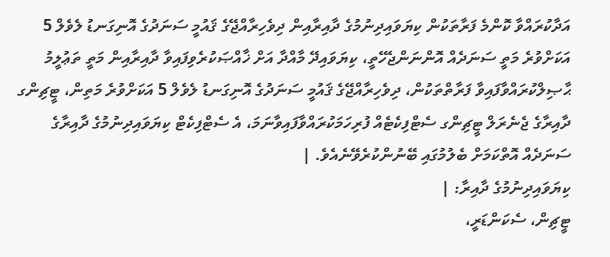އަދާކުރައްވާ ކޮންމެ ފަރާތަކުން ކިޔަވައިދިނުމުގެ ދާއިރާއިން ދިވެހިރާއްޖޭގެ ޤައުމީ ސަނަދުގެ އޮނިގަނޑު ލެވެލް 5 އަކަށްވުރެ މަތީ ސަނަދެއް އޮންނަންޖެހޭތީ، ކިޔަވައިދޭ މާއްދާ އަށް ޚާއްޞަކުރެވިފައިވާ ދާއިރާއިން މަތީ ތަޢުލީމު ޙާޞިލްކުރައްވާފައިވާ ފަރާތްތަކުން، ދިވެހިރާއްޖޭގެ ޤައުމީ ސަނަދުގެ އޮނިގަނޑު ލެވެލް 5 އަކަށްވުރެ މަތިން، ޓީޗިންގ ދާއިރާގެ ޖެނެރަލް ޓީޗިންގ ސެޓްފިކެޓެއް ފުރިހަމަކުރައްވާފައިވާނަމަ، އެ ސެޓްފިކެޓް ކިޔަވައިދިނުމުގެ ދާއިރާގެ ސަނަދެއް އޮތްކަމަށް ބެލުމުގައި ބޭނުންކުރެވޭނެއެވެ. |
ކިޔަވައިދިނުމުގެ ދާއިރާ: |
ޓީޗިން، ސެކަންޑަރީ،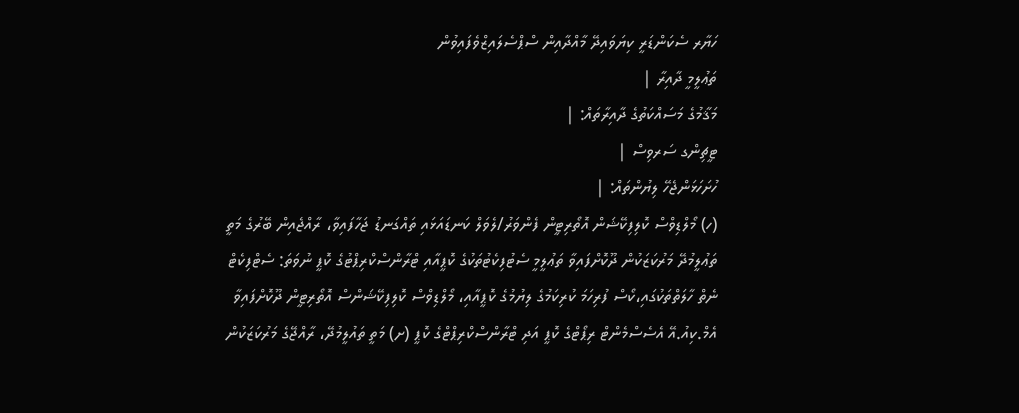ހަޔާރ ސެކަންޑަރީ ކިޔަވައިދޭ މާއްދާއިން ސްޕްސެލައިޒްވެފައިވުން
ތަޢުލީމީ ދާއިރާ |
މަޤާމުގެ މަސައްކަތުގެ ދާއިރާތައް: |
ޓީޗިންގ ސަރވިސް |
ހުށަހަޅަންޖެހޭ ލިޔުންތައް: |
(ހ) މޯލްޑިވްސް ކޮލިފިކޭޝަން އޮތޯރިޓީން ފެންވަރު/ލެވަލް ކަނޑައަޅައި ތައްގަނޑު ޖަހާފައިވާ، ރާއްޖެއިން ބޭރުގެ މަތީ ތަޢުލީމުދޭ މަރުކަޒަކުން ދޫކޮށްފައިވާ ތަޢުލީމީ ސެޓުފިކެޓުތަކުގެ ކޮޕީއާއި ޓްރާންސްކްރިޕްޓުގެ ކޮޕީ ނުވަތަ: ސެޓްފިކެޓް ނެތް ހާލަތްތަކުގައި،ކޯސް ފުރިހަމަ ކުރިކަމުގެ ލިޔުމުގެ ކޮޕީއާއި، މޯލްޑިވްސް ކޮލިފިކޭޝަންސް އޮތޯރިޓީން ދޫކޮށްފައިވާ އެމް.ކިއު.އޭ އެސެސްމެންޓް ރިޕޯޓްގެ ކޮޕީ އަދި ޓްރާންސްކްރިޕްޓްގެ ކޮޕީ (ށ) މަތީ ތައުލީމުދޭ، ރާއްޖޭގެ މަރުކަޒަކުން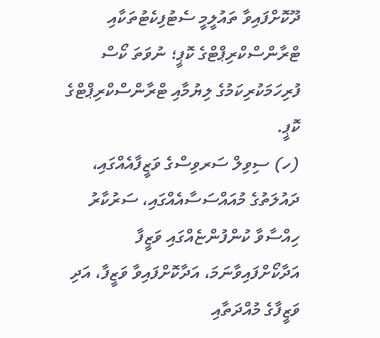ދޫކޮށްފައިވާ ތައުލީމީ ސެޓުފިކެޓުތަކާއި ޓްރާންސްކްރިޕްޓްގެ ކޮޕީ؛ ނުވަތަ ކޯސް ފުރިހަމަކުރިކަމުގެ ލިޔުމާއި ޓްރާންސްކްރިޕްޓްގެ ކޮޕީ.
(ހ) ސިވިލް ސަރވިސްގެ ވަޒީފާއެއްގައި، ދައުލަތުގެ މުއައްސަސާއެއްގައި، ސަރުކާރު ހިއްސާވާ ކުންފުންޏެއްގައި ވަޒީފާ އަދާކޯށްފައިވާނަމަ، އަދާކޮށްފައިވާ ވަޒީފާ، އަދި ވަޒީފާގެ މުއްދަތާއި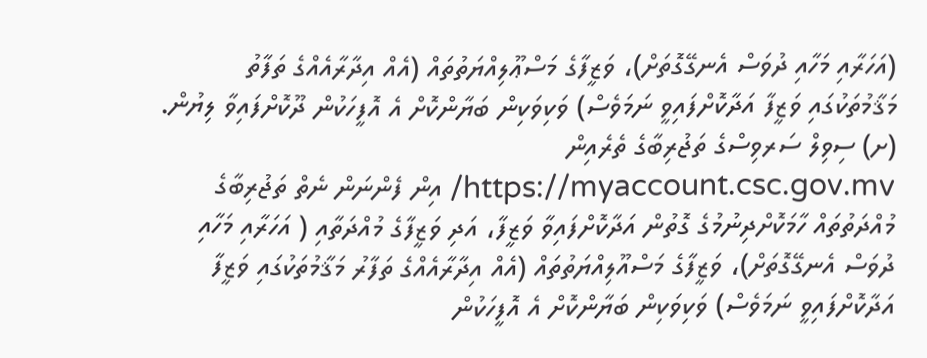(އަހަރާއި މަހާއި ދުވަސް އެނގޭގޮތަށް)، ވަޒީފާގެ މަސްޢޫލިއްޔަތުތައް (އެއް އިދާރާއެއްގެ ތަފާތު މަޤާމުތަކުގައި ވަޒީފާ އަދާކޮށްފައިވީ ނަމަވެސް) ވަކިވަކިން ބަޔާންކޮށް އެ އޮފީހަކުން ދޫކޮށްފައިވާ ލިޔުން. (ށ) ސިވިލް ސަރވިސްގެ ތަޖުރިބާގެ ތެރެއިން https://myaccount.csc.gov.mv/ އިން ފެންނަން ނެތް ތަޖުރިބާގެ މުއްދަތުތައް ހާމަކޮށްދިނުމުގެ ގޮތުން އަދާކޮށްފައިވާ ވަޒީފާ، އަދި ވަޒީފާގެ މުއްދަތާއި ( އަހަރާއި މަހާއި ދުވަސް އެނގޭގޮތަށް)، ވަޒީފާގެ މަސްއޫލިއްޔަތުތައް (އެއް އިދާރާއެއްގެ ތަފާރު މަޤާމުތަކުގައި ވަޒީފާ އަދާކޮށްފައިވީ ނަމަވެސް) ވަކިވަކިން ބަޔާންކޮށް އެ އޮފީހަކުން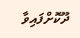ދޫކޮށްފައިވާ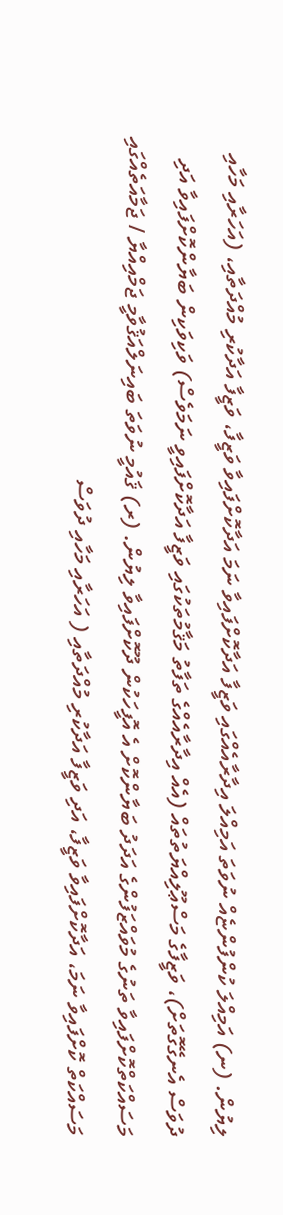ލިޔުން. (ނ) އަމިއްލަ ކުންފުންޏެއް ނުވަތަ އަމިއްލަ އިދާރާއެއްގައި ވަޒީފާ އަދާކޮށްފައިވާ ނަމަ އަދާކޮށްފައިވާ ވަޒީފާ، ވަޒީފާ އަދާކުރި މުއްދަތާއި، (އަހަރާއި މަހާއި ދުވަސް އެނގޭގޮތަށް)، ވަޒީފާގެ މަސްޢޫލިއްޔަތުތައް (އެއް އިދާރާއެއްގެ ތަފާތު މަޤާމުތަކުގައި ވަޒީފާ އަދާކޮށްފައިވީ ނަމަވެސް) ވަކިވަކިން ބަޔާންކޮށްފައިވާ އަދި މަސައްކަތްކޮށްފައިވާ ތަނުގެ މުވައްޒަފުންގެ އަދަދު ބަޔާންކޮށް އެ އޮފީހަކުން ދޫކޮށްފައިވާ ލިޔުން. (ރ) ޤައުމީ ނުވަތަ ބައިނަލްއަޤުވާމީ ޖަމްއިއްޔާ / ޖަމާއަތެއްގައި މަސައްކަތް ކޮށްފައިވާ ނަމަ، އަދާކޮށްފައިވާ ވަޒީފާ، އަދި ވަޒީފާ އަދާކުރި މުއްދަތާއި ( އަހަރާއި މަހާއި ދުވަސް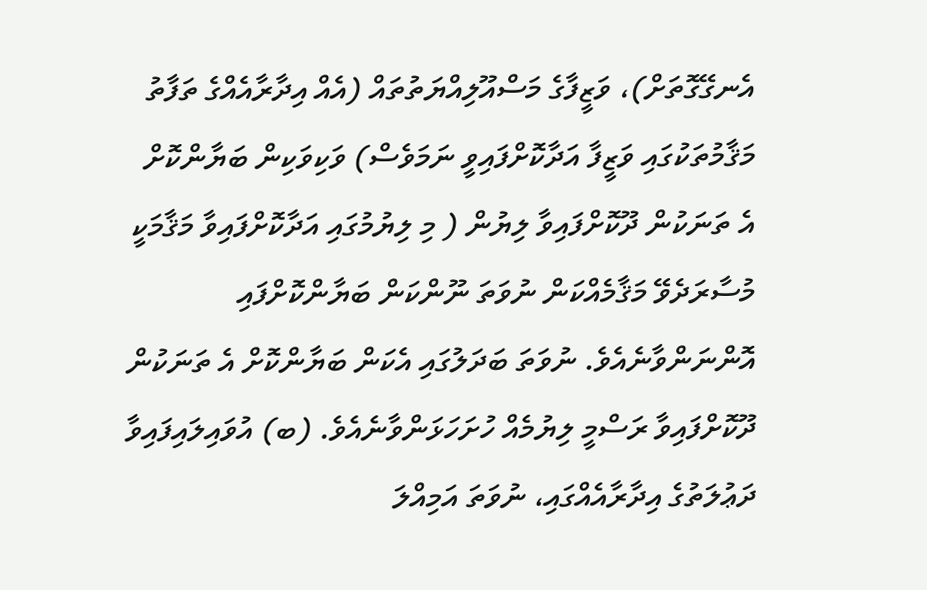އެނގޭގޮތަށް)، ވަޒީފާގެ މަސްއޫލިއްޔަތުތައް (އެއް އިދާރާއެއްގެ ތަފާތު މަޤާމުތަކުގައި ވަޒީފާ އަދާކޮށްފައިވީ ނަމަވެސް) ވަކިވަކިން ބަޔާންކޮށް އެ ތަނަކުން ދޫކޮށްފައިވާ ލިޔުން ( މި ލިޔުމުގައި އަދާކޮށްފައިވާ މަޤާމަކީ މުސާރަދެވޭ މަޤާމެއްކަން ނުވަތަ ނޫންކަން ބަޔާންކޮށްފައި އޮންނަންވާނެއެވެ. ނުވަތަ ބަދަލުގައި އެކަން ބަޔާންކޮށް އެ ތަނަކުން ދޫކޮށްފައިވާ ރަސްމީ ލިޔުމެއް ހުށަހަޅަންވާނެއެވެ. (ބ) އުވައިލައިފައިވާ ދަޢުލަތުގެ އިދާރާއެއްގައި، ނުވަތަ އަމިއްލަ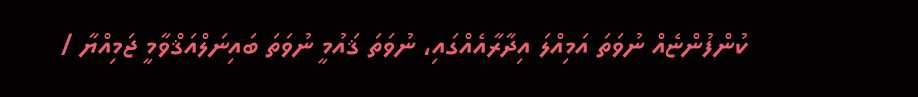ކުންފުންޏެއް ނުވަތަ އަމިއްލަ އިދާރާއެއްގައި، ނުވަތަ ޤައުމީ ނުވަތަ ބައިނަލްއަޤްވާމީ ޖަމިއްޔާ /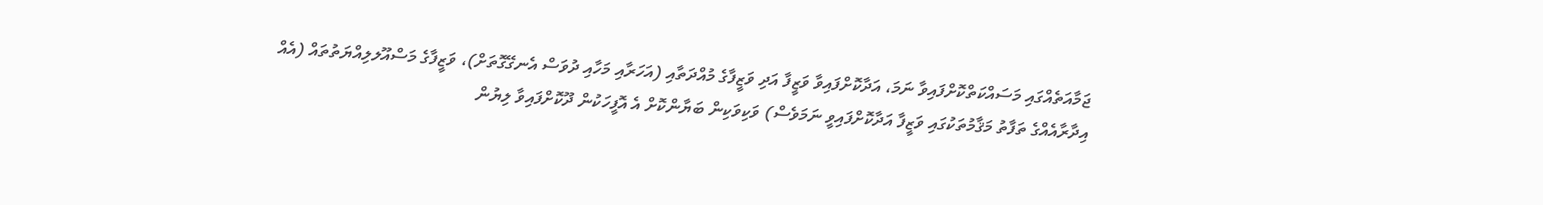ޖަމާއަތެއްގައި މަސައްކަތްކޮށްފައިވާ ނަމަ، އަދާކޮށްފައިވާ ވަޒީފާ އަދި ވަޒީފާގެ މުއްދަތާއި (އަހަރާއި މަހާއި ދުވަސް އެނގޭގޮތަށް)، ވަޒީފާގެ މަސްއޫލލިއްޔަތުތައް (އެއް އިދާރާއެއްގެ ތަފާތު މަޤާމުތަކުގައި ވަޒީފާ އަދާކޮށްފައިވީ ނަމަވެސް) ވަކިވަކިން ބަޔާންކޮށް އެ އޮފީހަކުން ދޫކޮށްފައިވާ ލިޔުން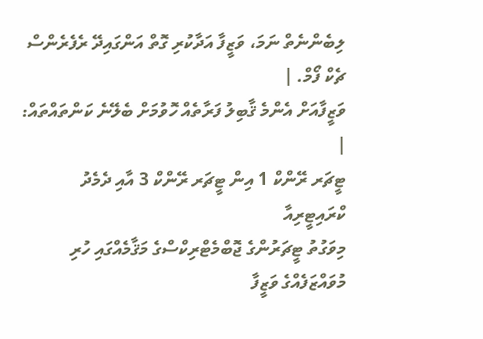ލިބެންނެތް ނަމަ، ވަޒީފާ އަދާކުރި ގޮތް އަންގައިދޭ ރެފެރެންސް ޗެކް ފޯމް. |
ވަޒީފާއަށް އެންމެ ޤާބިލު ފަރާތެއް ހޮވުމަށް ބެލޭނެ ކަންތައްތައް: |
ޓީޗަރ ރޭންކް 1 އިން ޓީޗަރ ރޭންކް 3 އާއި ދެމެދު ކްރައިޓީރިއާ
މިވަގުތު ޓީޗަރުންގެ ޖޮބްމެޓްރިކްސްގެ މަޤާމެއްގައި ހުރި މުވައްޒަފެއްގެ ވަޒީފާ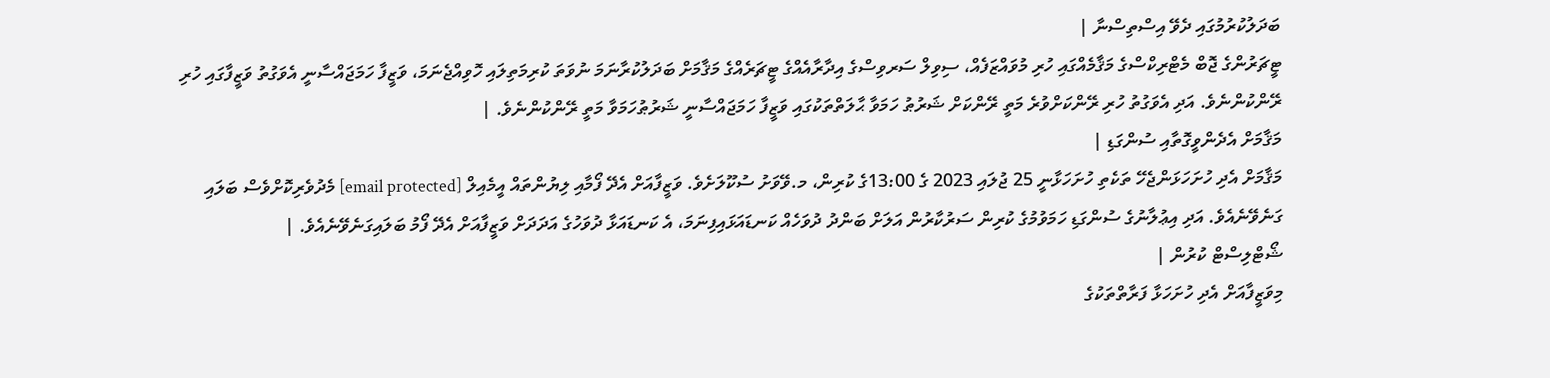ބަދަލުކުރުމުގައި ދެވޭ އިސްތިސްނާ |
ޓީޗަރުންގެ ޖޮބް މެޓްރިކްސްގެ މަޤާމެއްގައި ހުރި މުވައްޒަފެއް، ސިވިލް ސަރވިސްގެ އިދާރާއެއްގެ ޓީޗަރެއްގެ މަޤާމަށް ބަދަލުކުރާނަމަ ނުވަތަ ކުރިމަތިލައި ހޮވިއްޖެނަމަ، ވަޒީފާ ހަމަޖައްސާނީ އެވަގުތު ވަޒީފާގައި ހުރި ރޭންކުންނެވެ. އަދި އެވަގުތު ހުރި ރޭންކަށްވުރެ މަތީ ރޭންކަށް ޝަރުޠު ހަމަވާ ޙާލަތްތަކުގައި ވަޒީފާ ހަމަޖައްސާނީ ޝަރުޠުހަމަވާ މަތީ ރޭންކުންނެވެ. |
މަޤާމަށް އެދެންވީގޮތާއި ސުންގަޑި |
މަޤާމަށް އެދި ހުށަހަޅަންޖެހޭ ތަކެތި ހުށަހަޅާނީ 25 ޖުލައި 2023 ގެ 13:00ގެ ކުރިން، މ.ވޭވަށު ސުކޫލަށެވެ. ވަޒީފާއަށް އެދޭ ފޯމާއި ލިޔުންތައް އީމެއިލް [email protected] މެދުވެރިކޮށްވެސް ބަލައި ގަނެވޭނެއެވެ. އަދި އިޢުލާނުގެ ސުންގަޑި ހަމަވުމުގެ ކުރިން ސަރުކާރުން އަލަށް ބަންދު ދުވަހެއް ކަނޑައަޅައިފިނަމަ، އެ ކަނޑައަޅާ ދުވަހުގެ އަދަދަށް ވަޒީފާއަށް އެދޭ ފޯމު ބަލައިގަނެވޭނެއެވެ. |
ޝޯޓްލިސްޓް ކުރުން |
މިވަޒީފާއަށް އެދި ހުށަހަޅާ ފަރާތްތަކުގެ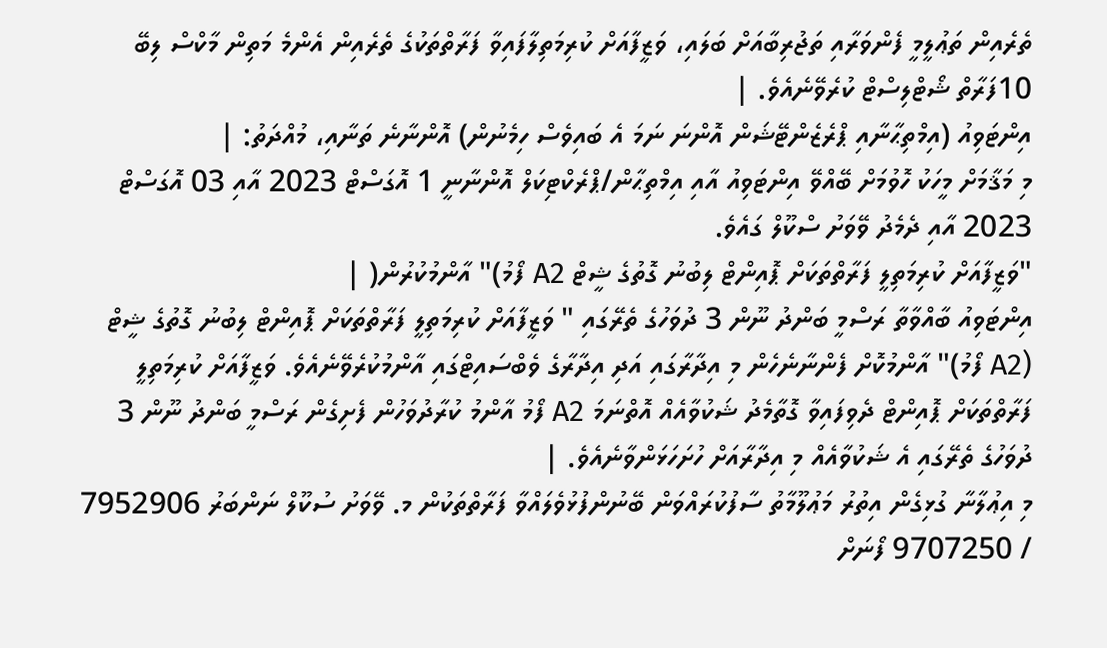ތެރެއިން ތަޢުލީމީ ފެންވަރާއި ތަޖުރިބާއަށް ބަލައި، ވަޒީފާއަށް ކުރިމަތިލާފައިވާ ފަރާތްތަކުގެ ތެރެއިން އެންމެ މަތިން މާކްސް ލިބޭ 10ފަރާތް ޝޯޓްލިސްޓް ކުރެވޭނެއެވެ. |
އިންޓަވިއު (އިމްތިޙާނާއި ޕްރެޒެންޓޭޝަން އޮންނަ ނަމަ އެ ބައިވެސް ހިމެނުން) އޮންނާނެ ތަނާއި، މުއްދަތު: |
މި މަޤާމަށް މީހަކު ހޮވުމަށް ބޭއްވޭ އިންޓަވިއު އާއި އިމްތިޙާން/ޕްރެކްޓިކަލް އޮންނާނީ 1 އޮގަސްޓް 2023 އާއި 03 އޮގަސްޓް 2023 އާއި ދެމެދު ވޭވަށު ސްކޫލް ގައެވެ.
"ވަޒީފާއަށް ކުރިމަތިލީ ފަރާތްތަކަށް ޕޮއިންޓް ލިބުނު ގޮތުގެ ޝީޓް A2 ފޯމު)" އާންމުކުރުން( |
އިންޓަވިއު ބާއްވާތާ ރަސްމީ ބަންދު ނޫން 3 ދުވަހުގެ ތެރޭގައި " ވަޒީފާއަށް ކުރިމަތިލީ ފަރާތްތަކަށް ޕޮއިންޓް ލިބުނު ގޮތުގެ ޝީޓް (A2 ފޯމު)" އާންމުކޮށް ފެންނާނެހެން މި އިދާރާގައި އަދި އިދާރާގެ ވެބްސައިޓްގައި އާންމުކުރެވޭނެއެވެ. ވަޒީފާއަށް ކުރިމަތިލީ ފަރާތްތަކަށް ޕޮއިންޓް ދެވިފައިވާ ގޮތާމެދު ޝަކުވާއެއް އޮތްނަމަ A2 ފޯމު އާންމު ކުރާދުވަހުން ފެށިގެން ރަސްމީ ބަންދު ނޫން 3 ދުވަހުގެ ތެރޭގައި އެ ޝަކުވާއެއް މި އިދާރާއަށް ހުށަހަޅަންވާނެއެވެ. |
މި އިޢުލާނާ ގުޅިގެން އިތުރު މަޢުލޫމާތު ސާފުކުރައްވަން ބޭނުންފުޅުވެލައްވާ ފަރާތްތަކުން މ. ވޭވަށު ސުކޫލް ނަންބަރު 7952906 / 9707250 ފޯނަށް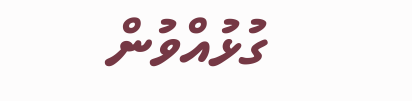ގުޅުއްވުން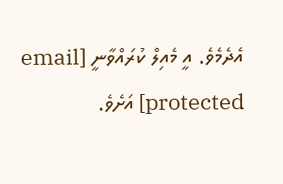އެދެމެވެ. އީ މެއިލް ކުރައްވާނީ [email protected] އަށެވެ.